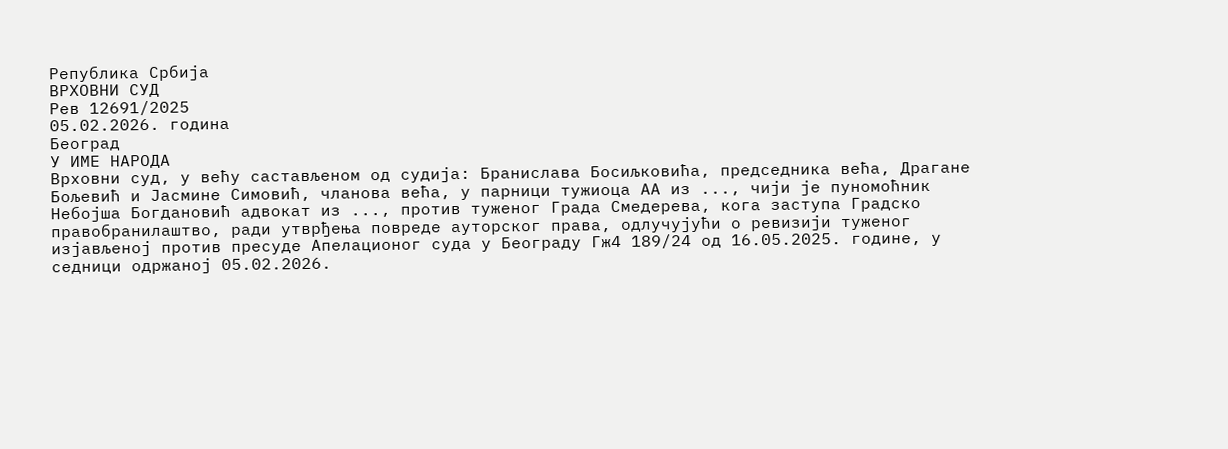Република Србија
ВРХОВНИ СУД
Рев 12691/2025
05.02.2026. година
Београд
У ИМЕ НАРОДА
Врховни суд, у већу састављеном од судија: Бранислава Босиљковића, председника већа, Драгане Бољевић и Јасмине Симовић, чланова већа, у парници тужиоца АА из ..., чији је пуномоћник Небојша Богдановић адвокат из ..., против туженог Града Смедерева, кога заступа Градско правобранилаштво, ради утврђења повреде ауторског права, одлучујући о ревизији туженог изјављеној против пресуде Апелационог суда у Београду Гж4 189/24 од 16.05.2025. године, у седници одржаној 05.02.2026.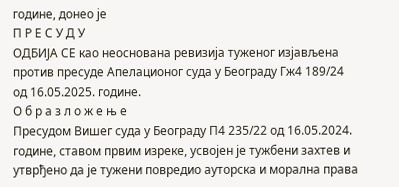године, донео је
П Р Е С У Д У
ОДБИЈА СЕ као неоснована ревизија туженог изјављена против пресуде Апелационог суда у Београду Гж4 189/24 од 16.05.2025. године.
О б р а з л о ж е њ е
Пресудом Вишег суда у Београду П4 235/22 од 16.05.2024. године, ставом првим изреке, усвојен је тужбени захтев и утврђено да је тужени повредио ауторска и морална права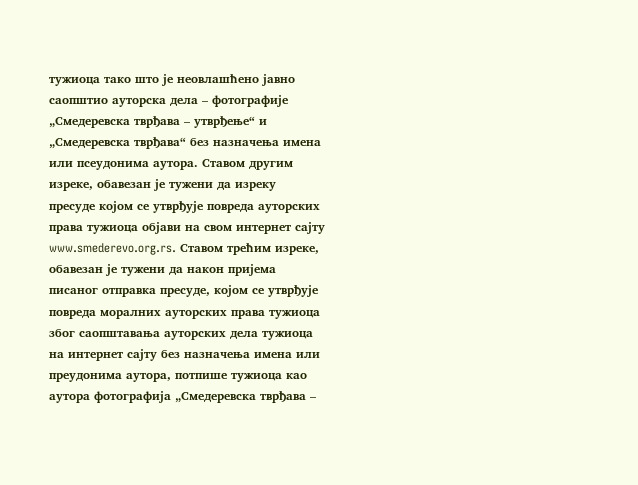тужиоца тако што је неовлашћено јавно саопштио ауторска дела – фотографије „Смедеревска тврђава – утврђење“ и „Смедеревска тврђава“ без назначења имена или псеудонима аутора. Ставом другим изреке, обавезан је тужени да изреку пресуде којом се утврђује повреда ауторских права тужиоца објави на свом интернет сајту www.smederevo.org.rs. Ставом трећим изреке, обавезан је тужени да након пријема писаног отправка пресуде, којом се утврђује повреда моралних ауторских права тужиоца због саопштавања ауторских дела тужиоца на интернет сајту без назначења имена или преудонима аутора, потпише тужиоца као аутора фотографија „Смедеревска тврђава –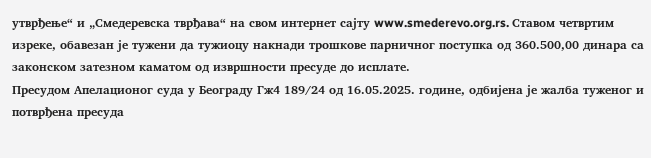утврђење“ и „Смедеревска тврђава“ на свом интернет сајту www.smederevo.org.rs. Ставом четвртим изреке, обавезан је тужени да тужиоцу накнади трошкове парничног поступка од 360.500,00 динара са законском затезном каматом од извршности пресуде до исплате.
Пресудом Апелационог суда у Београду Гж4 189/24 од 16.05.2025. године, одбијена је жалба туженог и потврђена пресуда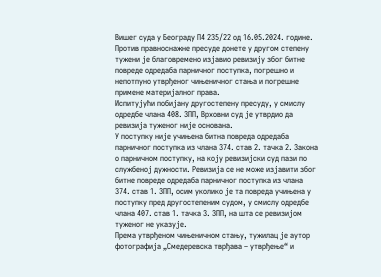Вишег суда у Београду П4 235/22 од 16.05.2024. године.
Против правноснажне пресуде донете у другом степену тужени је благовремено изјавио ревизију због битне повреде одредаба парничног поступка, погрешно и непотпуно утврђеног чињеничног стања и погрешне примене материјалног права.
Испитујући побијану другостепену пресуду, у смислу одредбе члана 408. ЗПП, Врховни суд је утврдио да ревизија туженог није основана.
У поступку није учињена битна повреда одредаба парничног поступка из члана 374. став 2. тачка 2. Закона о парничном поступку, на коју ревизијски суд пази по службеној дужности. Ревизија се не може изјавити због битне повреде одредаба парничног поступка из члана 374. став 1. ЗПП, осим уколико је та повреда учињена у поступку пред другостепеним судом, у смислу одредбе члана 407. став 1. тачка 3. ЗПП, на шта се ревизијом туженог не указује.
Према утврђеном чињеничном стању, тужилац је аутор фотографија „Смедеревска тврђава – утврђење“ и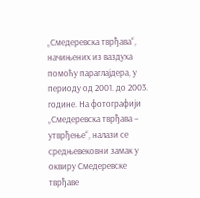„Смедеревска тврђава“, начињених из ваздуха помоћу параглајдера, у периоду од 2001. до 2003. године. На фотографији „Смедеревска тврђава – утврђење“, налази се средњевековни замак у оквиру Смедеревске тврђаве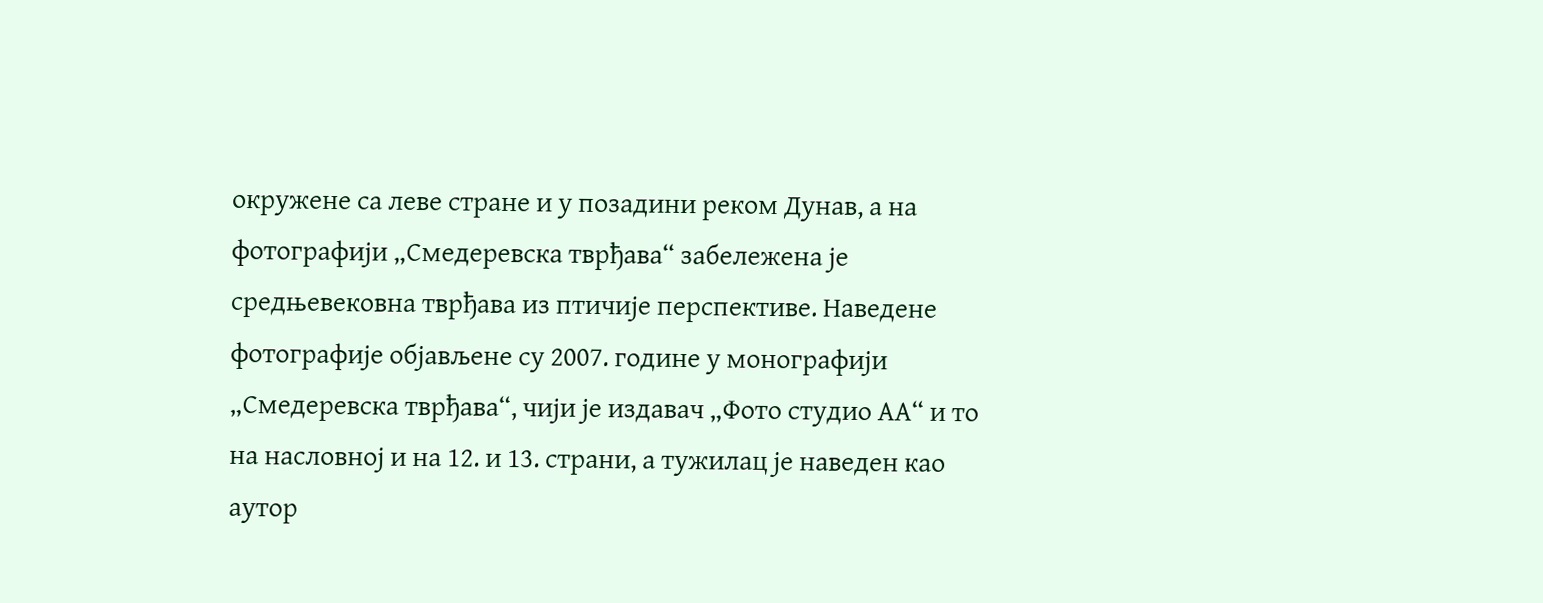окружене са леве стране и у позадини реком Дунав, а на фотографији „Смедеревска тврђава“ забележена је средњевековна тврђава из птичије перспективе. Наведене фотографије објављене су 2007. године у монографији „Смедеревска тврђава“, чији је издавач „Фото студио АА“ и то на насловној и на 12. и 13. страни, а тужилац је наведен као аутор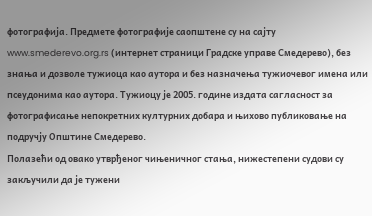фотографија. Предмете фотографије саопштене су на сајту www.smederevo.org.rs (интернет страници Градске управе Смедерево), без знања и дозволе тужиоца као аутора и без назначења тужиочевог имена или псеудонима као аутора. Тужиоцу је 2005. године издата сагласност за фотографисање непокретних културних добара и њихово публиковање на подручју Општине Смедерево.
Полазећи од овако утврђеног чињеничног стања, нижестепени судови су закључили да је тужени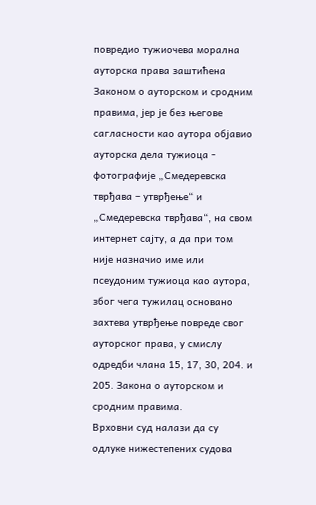повредио тужиочева морална ауторска права заштићена Законом о ауторском и сродним правима, јер је без његове сагласности као аутора објавио ауторска дела тужиоца - фотографије „Смедеревска тврђава – утврђење“ и „Смедеревска тврђава“, на свом интернет сајту, а да при том није назначио име или псеудоним тужиоца као аутора, због чега тужилац основано захтева утврђење повреде свог ауторског права, у смислу одредби члана 15, 17, 30, 204. и 205. Закона о ауторском и сродним правима.
Врховни суд налази да су одлуке нижестепених судова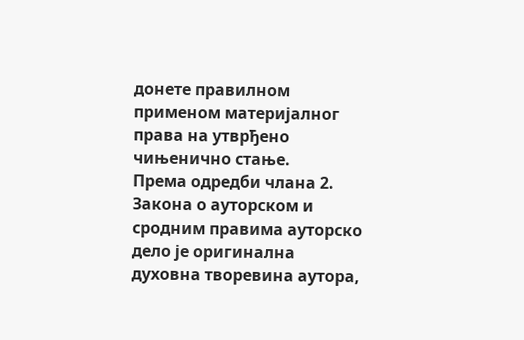донете правилном применом материјалног права на утврђено чињенично стање.
Према одредби члана 2. Закона о ауторском и сродним правима ауторско дело је оригинална духовна творевина аутора,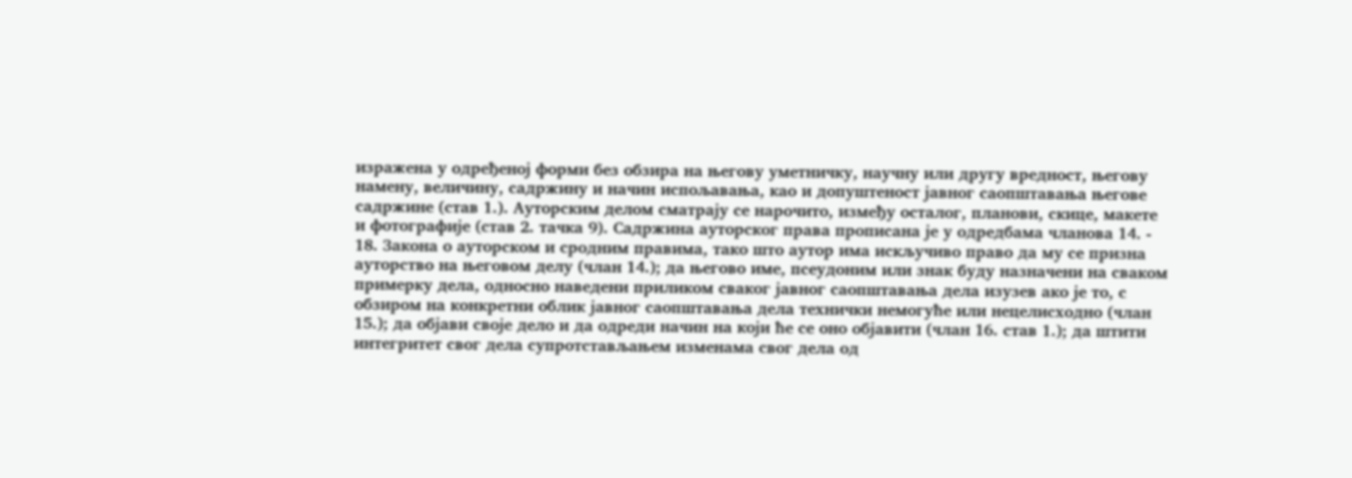изражена у одређеној форми без обзира на његову уметничку, научну или другу вредност, његову намену, величину, садржину и начин испољавања, као и допуштеност јавног саопштавања његове садржине (став 1.). Ауторским делом сматрају се нарочито, између осталог, планови, скице, макете и фотографије (став 2. тачка 9). Садржина ауторског права прописана је у одредбама чланова 14. - 18. Закона о ауторском и сродним правима, тако што аутор има искључиво право да му се призна ауторство на његовом делу (члан 14.); да његово име, псеудоним или знак буду назначени на сваком примерку дела, односно наведени приликом сваког јавног саопштавања дела изузев ако је то, с обзиром на конкретни облик јавног саопштавања дела технички немогуће или нецелисходно (члан 15.); да објави своје дело и да одреди начин на који ће се оно објавити (члан 16. став 1.); да штити интегритет свог дела супротстављањем изменама свог дела од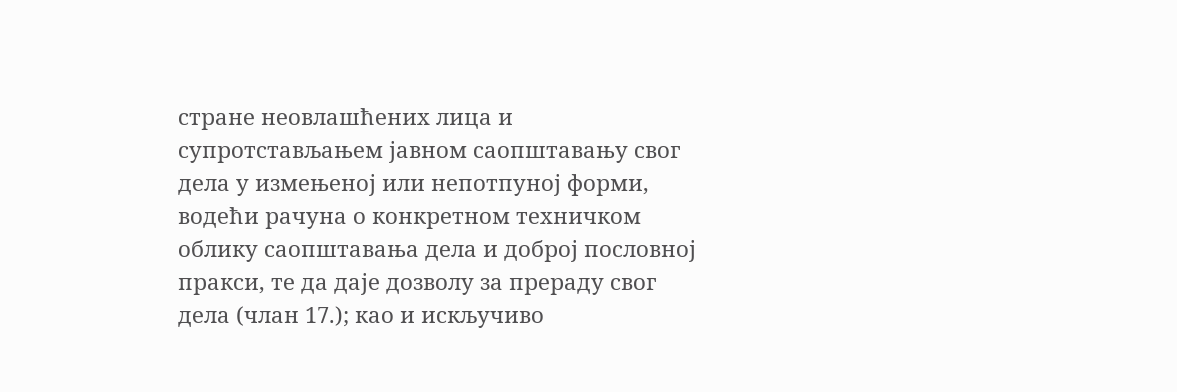стране неовлашћених лица и супротстављањем јавном саопштавању свог дела у измењеној или непотпуној форми, водећи рачуна о конкретном техничком облику саопштавања дела и доброј пословној пракси, те да даје дозволу за прераду свог дела (члан 17.); као и искључиво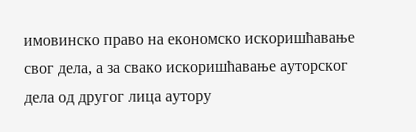имовинско право на економско искоришћавање свог дела, а за свако искоришћавање ауторског дела од другог лица аутору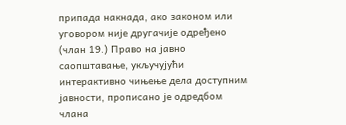припада накнада, ако законом или уговором није другачије одређено (члан 19.) Право на јавно саопштавање, укључујући интерактивно чињење дела доступним јавности, прописано је одредбом члана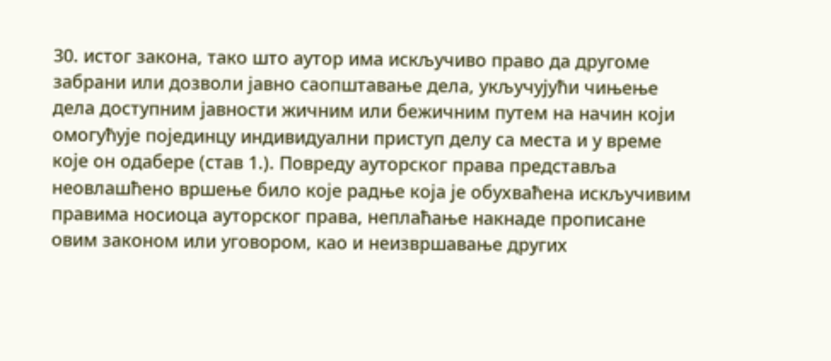30. истог закона, тако што аутор има искључиво право да другоме забрани или дозволи јавно саопштавање дела, укључујући чињење дела доступним јавности жичним или бежичним путем на начин који омогућује појединцу индивидуални приступ делу са места и у време које он одабере (став 1.). Повреду ауторског права представља неовлашћено вршење било које радње која је обухваћена искључивим правима носиоца ауторског права, неплаћање накнаде прописане овим законом или уговором, као и неизвршавање других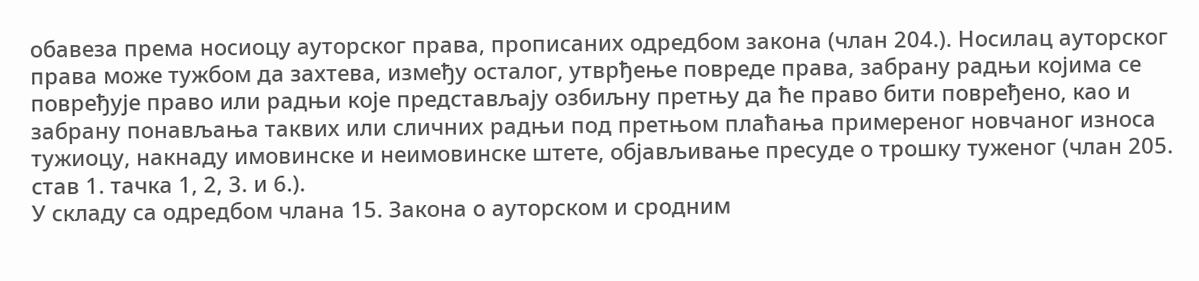обавеза према носиоцу ауторског права, прописаних одредбом закона (члан 204.). Носилац ауторског права може тужбом да захтева, између осталог, утврђење повреде права, забрану радњи којима се повређује право или радњи које представљају озбиљну претњу да ће право бити повређено, као и забрану понављања таквих или сличних радњи под претњом плаћања примереног новчаног износа тужиоцу, накнаду имовинске и неимовинске штете, објављивање пресуде о трошку туженог (члан 205. став 1. тачка 1, 2, 3. и 6.).
У складу са одредбом члана 15. Закона о ауторском и сродним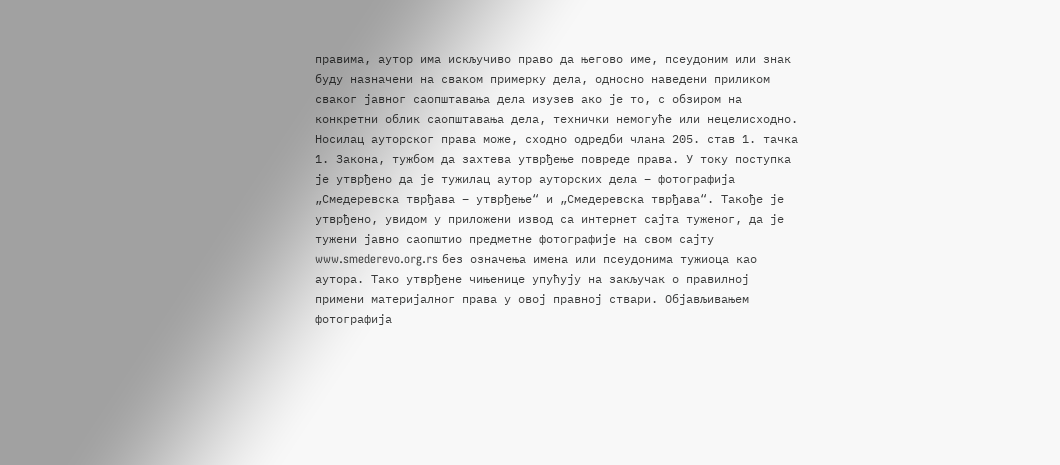правима, аутор има искључиво право да његово име, псеудоним или знак буду назначени на сваком примерку дела, односно наведени приликом сваког јавног саопштавања дела изузев ако је то, с обзиром на конкретни облик саопштавања дела, технички немогуће или нецелисходно. Носилац ауторског права може, сходно одредби члана 205. став 1. тачка 1. Закона, тужбом да захтева утврђење повреде права. У току поступка је утврђено да је тужилац аутор ауторских дела – фотографија „Смедеревска тврђава – утврђење“ и „Смедеревска тврђава“. Такође је утврђено, увидом у приложени извод са интернет сајта туженог, да је тужени јавно саопштио предметне фотографије на свом сајту www.smederevo.org.rs без означења имена или псеудонима тужиоца као аутора. Тако утврђене чињенице упућују на закључак о правилној примени материјалног права у овој правној ствари. Објављивањем фотографија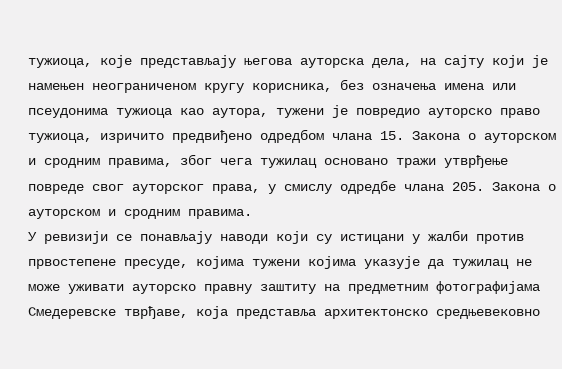тужиоца, које представљају његова ауторска дела, на сајту који је намењен неограниченом кругу корисника, без означења имена или псеудонима тужиоца као аутора, тужени је повредио ауторско право тужиоца, изричито предвиђено одредбом члана 15. Закона о ауторском и сродним правима, због чега тужилац основано тражи утврђење повреде свог ауторског права, у смислу одредбе члана 205. Закона о ауторском и сродним правима.
У ревизији се понављају наводи који су истицани у жалби против првостепене пресуде, којима тужени којима указује да тужилац не може уживати ауторско правну заштиту на предметним фотографијама Смедеревске тврђаве, која представља архитектонско средњевековно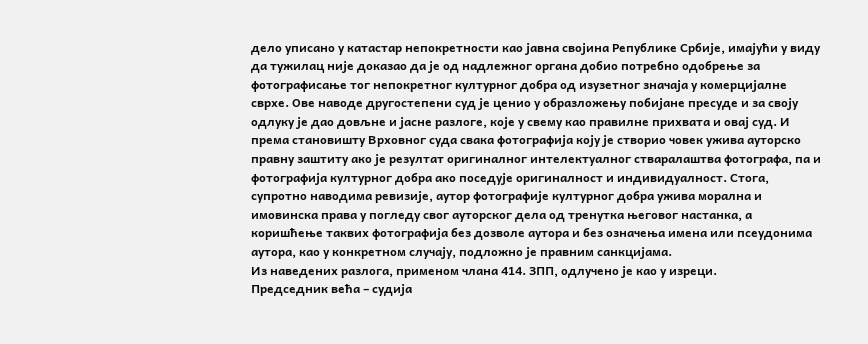дело уписано у катастар непокретности као јавна својина Републике Србије, имајући у виду да тужилац није доказао да је од надлежног органа добио потребно одобрење за фотографисање тог непокретног културног добра од изузетног значаја у комерцијалне сврхе. Ове наводе другостепени суд је ценио у образложењу побијане пресуде и за своју одлуку је дао довљне и јасне разлоге, које у свему као правилне прихвата и овај суд. И према становишту Врховног суда свака фотографија коју је створио човек ужива ауторско правну заштиту ако је резултат оригиналног интелектуалног стваралаштва фотографа, па и фотографија културног добра ако поседује оригиналност и индивидуалност. Стога, супротно наводима ревизије, аутор фотографије културног добра ужива морална и имовинска права у погледу свог ауторског дела од тренутка његовог настанка, а коришћење таквих фотографија без дозволе аутора и без означења имена или псеудонима аутора, као у конкретном случају, подложно је правним санкцијама.
Из наведених разлога, применом члана 414. ЗПП, одлучено је као у изреци.
Председник већа – судија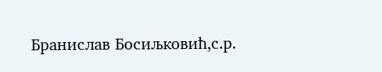Бранислав Босиљковић,с.р.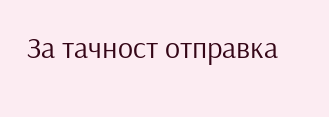За тачност отправка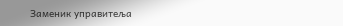Заменик управитеља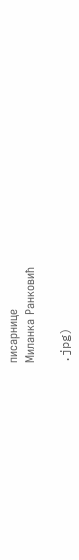писарнице
Миланка Ранковић

.jpg)